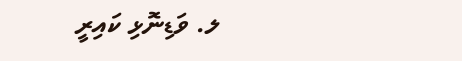ލ. ވަޑިނޮޅި ކައިރީ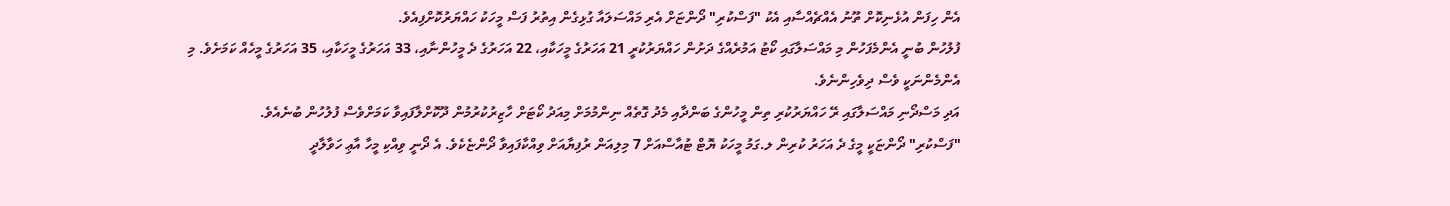އެން ހިފަން އުޅެނިކޮށް ތޫނު އެއްޗެއްސާއި އެކު "ފަސްކުރި" ދޯންޏަށް އެރި މައްސަލައާ ގުޅިގެން އިތުރު ފަސް މީހަކު ހައްޔަރުކޮށްފިއެވެ.
ފުލުހުން ބުނީ އެންމެފަހުން މި މައްސަލާގައި ކޯޓު އަމުރެއްގެ ދަށުން ހައްޔަރުކުރީ 21 އަހަރުގެ މީހަކާއި، 22 އަހަރުގެ ދެ މީހުންނާއި، 33 އަހަރުގެ މީހަކާއި، 35 އަހަރުގެ މީހެއް ކަމަށެވެ. މި އެންމެންނަކީ ވެސް ދިވެހިންނެވެ.
އަދި މަސްދޯނި މައްސަލާގައި ރޭ ހައްޔަރުކުރި ތިން މީހުންގެ ބަންދާއި މެދު ގޮތެއް ނިންމުމަށް މިއަދު ކޯޓަށް ހާޒިރުކުރުމުން ދޫކޮށްލާފައިވާ ކަމަށްވެސް ފުލުހުން ބުނެއެވެ.
"ފަސްކުރި" ދޯންޏަކީ މީގެ ދެ އަހަރު ކުރިން ލ.ގަމު މީހަކު ޔޮޓް ޓުއާސްއަށް 7 މިލިއަން ރުފިޔާއަށް ވިއްކާފައިވާ ދޯންޏެކެވެ. އެ ދޯނީ ވިއްކި މީހާ އާޢި ހަވާލާދީ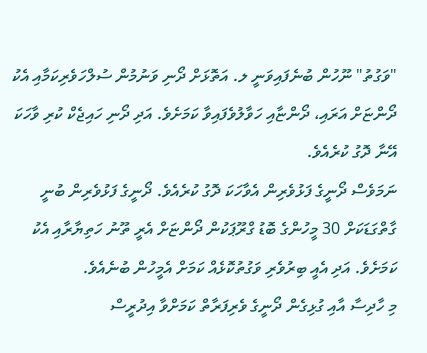"ވަގުތު" ނޫހުން ބުނެފައިވަނީ ލ. އަތޮޅަށް ދޯނި ވަނުމުން ސުލްހަވެރިކަމާއި އެކު ދޯންޏަށް އަރައި، ދޯންޏާއި ހަވާލުވެފައިވާ ކަމަށެވެ. އަދި ދޯނި ހައިޖެކް ކުރި ވާހަކަ އޭނާ ދޮގު ކުރެއެވެ.
ނަމަވެސް ދޯނީގެ ފަޅުވެރިން އެވާހަކަ ދޮގު ކުރެއެވެ. ދޯނީގެ ފަޅުވެރިން ބުނީ ގާތްގަޑަކަށް 30 މީހުންގެ ބޮޑު ގްރޫޕަކުން ދޯންޏަށް އެރީ ތޫނު ހަތިޔާރާއި އެކު ކަމަށެވެ. އަދި އެއީ ބިރުވެރި ވަގުތުކޮޅެއް ކަމަށް އެމީހުން ބުނެއެވެ.
މި ހާދިސާ އާއި ގުޅިގެން ދޯނީގެ ވެރިފަރާތް ކަމަށްވާ އިދުރީސް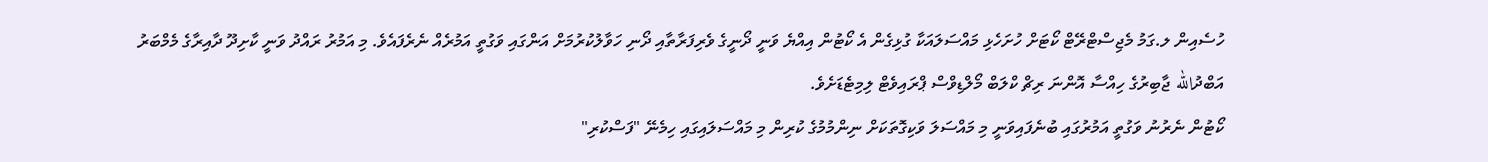ހުސެއިން ލ.ގަމު މެޖިސްޓްރޭޓް ކޯޓަށް ހުށަހެޅި މައްސަލައަކާ ގުޅިގެން އެ ކޯޓުން އިއްޔެ ވަނީ ދޯނީގެ ވެރިފަރާތާއި ދޯނި ހަވާލުކުރުމަށް އަންގައި ވަގުތީ އަމުރެއް ނެރެފައެވެ. މި އަމުރު ރައްދު ވަނީ ކާށިދޫ ދާއިރާގެ މެމްބަރު އަބްދުالله ޖާބިރުގެ ހިއްސާ އޮންނަ ރިޗް ކްލަބް މޯލްޑިވްސް ޕްރައިވެޓް ލިމިޓެޑަށެވެ.
ކޯޓުން ނެރުނު ވަގުތީ އަމުރުގައި ބުނެފައިވަނީ މި މައްސަލަ ވަކިގޮތަކަށް ނިންމުމުގެ ކުރިން މި މައްސަލައިގައި ހިމެނޭ "ފަސްކުރި"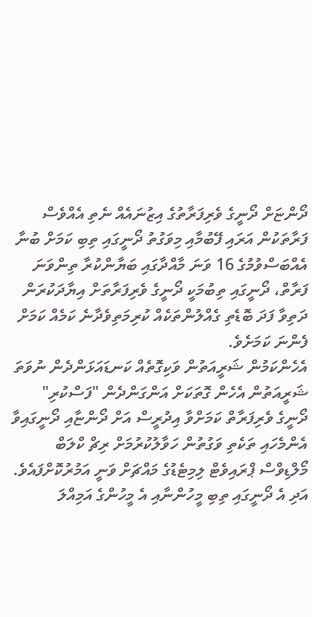ދޯންޏަށް ދޯނީގެ ވެރިފަރާތުގެ އިޒުނައެއް ނެތި އެއްވެސް ފަރާތަކުން އަރައި ފޭބުމާއި މިވަގުތު ދޯނީގައި ތިބި ކަމަށް ބުނާ އެއްބަސްވުމުގެ 16 ވަނަ މާއްދާގައި ބަޔާންކުރާ ތިންވަނަ ފަރާތް، ދޯނީގައި ތިބުމަކީ ދޯނީގެ ވެރިފަރާތަށް އިޔާދަކުރަން ދަތިވާ ފަދަ ބޮޑެތި ގެއްލުންތަކެއް ކުރިމަތިވެދާނެ ކަމެއް ކަމަށް ފެންނަ ކަމަށެވެ.
އެހެންކަމުން ޝަރީއަތުން ވަކިގޮތެއް ކަނޑައަޅަންދެން ނުވަތަ ޝަރީއަތުން އެހެން ގޮތަކަށް އަންގަންދެން "ފަސްކުރި" ދޯނީގެ ވެރިފަރާތް ކަމަށްވާ އިދުރީސް އަށް ދޯންޏާއި ދޯނީގައިވާ އެންމެހައި ތަކެތި ވަގުތުން ހަވާލުކުރުމަށް ރިޗް ކްލަބް މޯލްޑިވްސް ޕްރައިވެޓް ލިމިޓެޑުގެ މައްޗަށް ވަނީ އަމުރުކޮށްފައެވެ.
އަދި އެ ދޯނީގައި ތިބި މީހުންނާއި އެ މީހުންގެ އަމިއްލަ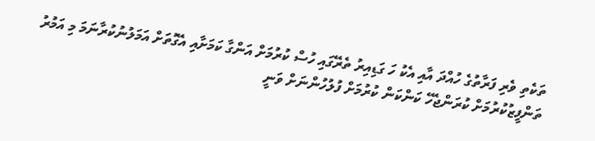ތަކެތި ވެރި ފަރާތުގެ ހުއްދަ އާއި އެކު ހަ ގަޑިއިރު ތެރޭގައި ހުސް ކުރުމަށް އަންގާ ކަމަށާއި އެގޮތަށް އަމަލުނުކުރާނަމަ މި އަމުރު ތަންފީޒުކުރުމަށް ކުރަންޖެހޭ ކަންކަން ކުރުމަށް ފުލުހުންނަށް ވަނީ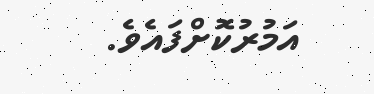އަމުރުކޮށްފައެވެ.